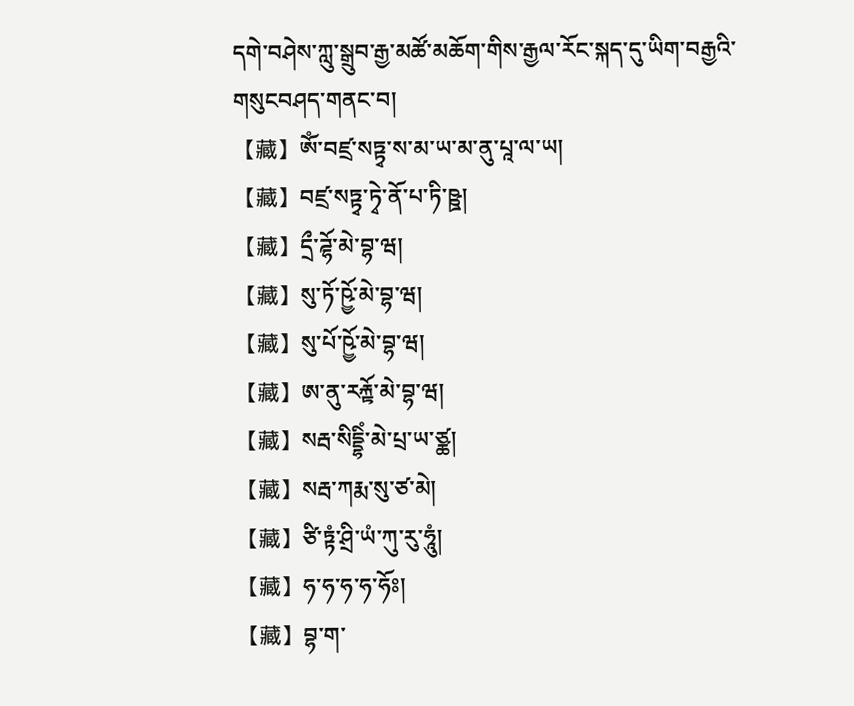དགེ་བཤེས་ཀླུ་སྒྲུབ་རྒྱ་མཚོ་མཆོག་གིས་རྒྱལ་རོང་སྐད་དུ་ཡིག་བརྒྱའི་གསུངབཤད་གནང་བ།
【藏】ཨོཾ་བཛྲ་སཏྟྭ་ས་མ་ཡ་མ་ནུ་པཱ་ལ་ཡ།
【藏】བཛྲ་སཏྟྭ་ཏྭེ་ནོ་པ་ཏི་ཥྛ།
【藏】དྲྀ་ཌྷོ་མེ་བྷ་ཝ།
【藏】སུ་ཏོ་ཥྱོ་མེ་བྷ་ཝ།
【藏】སུ་པོ་ཥྱོ་མེ་བྷ་ཝ།
【藏】ཨ་ནུ་རརྐྟོ་མེ་བྷ་ཝ།
【藏】སརྦ་སིདྡྷིཾ་མེ་པྲ་ཡ་ཙྪ།
【藏】སརྦ་ཀརྨ་སུ་ཙ་མེ།
【藏】ཙི་ཏྟཾ་ཤྲི་ཡཾ་ཀུ་རུ་ཧཱུཾ།
【藏】ཧ་ཧ་ཧ་ཧ་ཧོཿ།
【藏】བྷ་ག་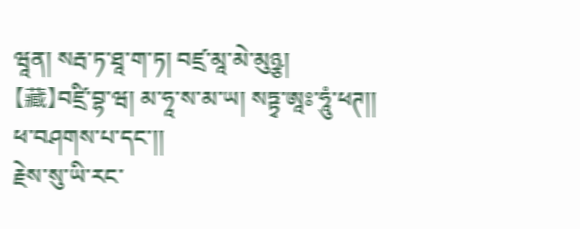ཝཱན། སརྦ་ཏ་ཐཱ་ག་ཏ། བཛྲ་མཱ་མེ་མུཉྩ།
【藏】བཛྲི་བྷ་ཝ། མ་ཧཱ་ས་མ་ཡ། སཏྟྭ་ཨཱཿ་ཧཱུཾ་ཕཊ།།
ཕ་བཤགས་པ་དང་།།
རྗེས་སུ་ཡི་རང་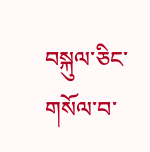བསྐུལ་ཅིང་གསོལ་བ་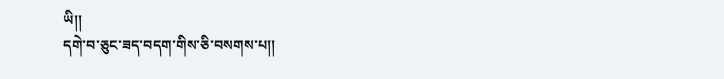ཡི།།
དགེ་བ་ཅུང་ཟད་བདག་གིས་ཅི་བསགས་པ།།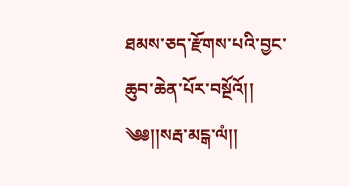ཐམས་ཅད་རྫོགས་པའི་བྱང་ཆུབ་ཆེན་པོར་བསྔོའོ།།
༄༅།།སརྦ་མངྒ་ལཾ།།